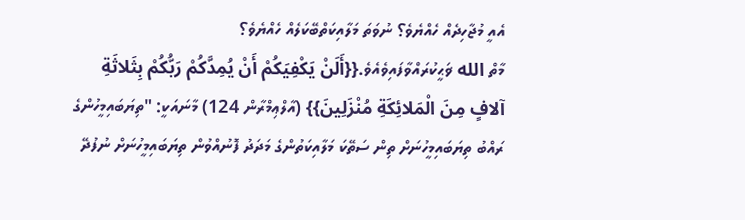އެއީ މުޖާހިދެއް ހެއްޔެވެ؟ ނުވަތަ މަލާއިކަތްބޭކަލެއް ހެއްޔެވެ؟
މާތް الله ޥަޙީކުރައްވާފައިވެއެވެ.{{أَلَنْ يَكْفِيَكُمْ أَنْ يُمِدَّكُمْ رَبُّكُمْ بِثَلاثَةِ آلافٍ مِنَ الْمَلائِكَةِ مُنْزَلِينَ}} (އާލްޢިމްރާން 124) މާނައަކީ: "ތިޔަބައިމީހުންގެ ރައްބު ތިޔަބައިމީހުނަށް ތިން ސަތޭކަ މަލާއިކަތުންގެ މަދަދު ފޮނުއްވުން ތިޔަބައިމީހުނަށް ނުފުދޭ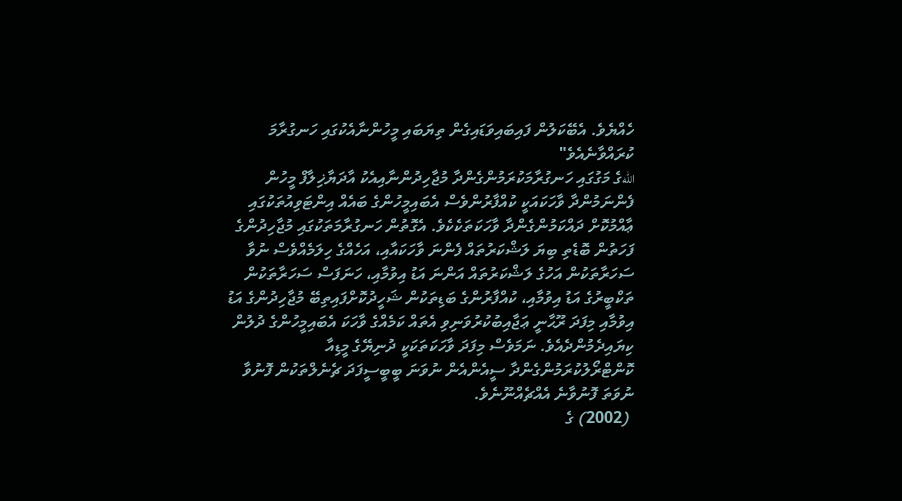ހެއްޔެވެ. އެބޭކަލުން ފައިބައިވަޑައިގެން ތިޔަބައި މީހުންނާއެކުގައި ހަނގުރާމަ ކުރައްވާނެއެވެ"
اللهގެ މަގުގައި ހަނގުރާމަކުރަމުންގެންދާ މުޖާހިދުންނާއިއެކު އާދަޔާޚިލާފް މީހުން ފެންނަމުންދާ ވާހަކައަކީ ކުއްފާރުންވެސް އެބައިމީހުންގެ ބައެއް އިންޓަވިއުތަކުގައި ޢާއްމުކޮށް ދައްކަމުންގެންދާ ވާހަކަތަކެކެވެ. އެގޮތުން ހަނގުރާމަތަކުގައި މުޖާހިދުންގެ ފަހަތުން ބޮޑެތި ބިޔަ ލަޝްކަރުތައް ފެންނަ ވާހަކައާއި، އަހެއްގެ ހިލަމެއްވެސް ނުވާ ސަހަރާތަކުން އަހުގެ ލަޝްކަރުތައް އަންނަ އަޑު އިވުމާއި، ހަނަފަސް ސަހަރާތަކުން ތަކްބީރުގެ އަޑު އިވުމާއި، ކުއްފާރުންގެ ބަޑިތަކުން ޝަހީދުކޮށްފައިތިބޭ މުޖާހިދުންގެ އަޑު އިވުމާއި މިފަދަ ރޫޙާނީ ޢަޖާއިބުކުރުވަނިވި އެތައް ކަމެއްގެ ވާހަކަ އެބައިމީހުންގެ ދުލުން ކިޔައިދެމުންދެއެވެ. ނަމަވެސް މިފަދަ ވާހަކަތަކަކީ ދުނިޔޭގެ މީޑިއާ ކޮންޓްރޯލުކުރަމުންގެންދާ ސީއެންއެން ނުވަނަ ބީބީސީފަދަ ޗެނެލްތަކުން ފޮނުވާ ނުވަތަ ފޮނުވާނެ އެއްޗެއްނޫނެވެ.
 (2002) ގެ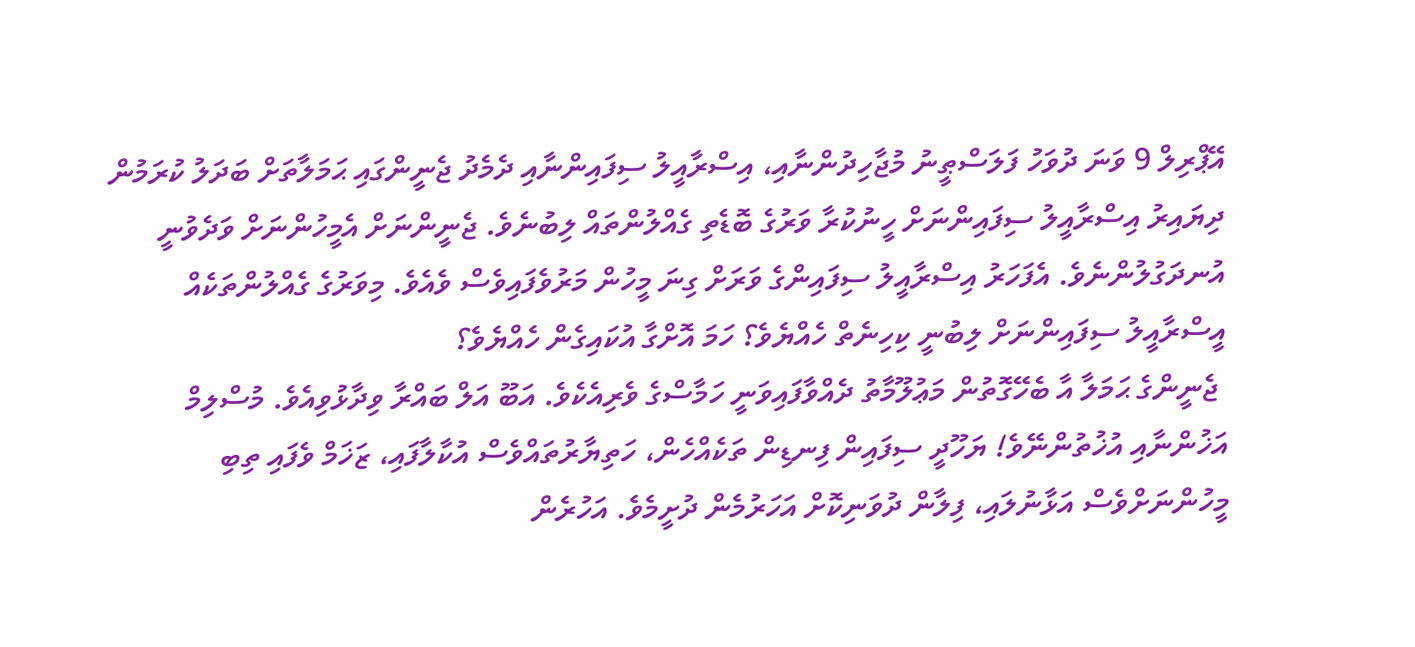އޭޕްރިލް 9 ވަނަ ދުވަހު ފަލަސްޠީނު މުޖާހިދުންނާއި، އިސްރާއީލު ސިފައިންނާއި ދެމެދު ޖެނީންގައި ޙަމަލާތަށް ބަދަލު ކުރަމުން ދިޔައިރު އިސްރާއީލު ސިފައިންނަށް ހީނުކުރާ ވަރުގެ ބޮޑެތި ގެއްލުންތައް ލިބުނެވެ. ޖެނީންނަށް އެމީހުންނަށް ވަދެވުނީ އުނދަގުލުންނެވެ. އެފަހަރު އިސްރާއީލު ސިފައިންގެ ވަރަށް ގިނަ މީހުން މަރުވެފައިވެސް ވެއެވެ. މިވަރުގެ ގެއްލުންތަކެއް އީސްރާއީލު ސިފައިންނަށް ލިބުނީ ކިހިނެތް ހެއްޔެވެ؟ ހަމަ އޮށްގާ އުކައިގެން ހެއްޔެވެ؟
 ޖެނީންގެ ޙަމަލާ އާ ބެހޭގޮތުން މަޢުލޫމާތު ދެއްވާފައިވަނީ ހަމާސްގެ ވެރިއެކެވެ. އަބޫ އަލް ބައްރާ ވިދާޅުވިއެވެ. މުސްލިމް އަޚުންނާއި އުޚުތުންނޭވެ! ޔަހޫދީ ސިފައިން ފިނޑިން ތަކެއްހެން، ހަތިޔާރުތައްވެސް އުކާލާފައި، ޒަޚަމް ވެފައި ތިބި މީހުންނަށްވެސް އަޅާނުލައި، ފިލާން ދުވަނިކޮށް އަހަރުމެން ދުށީމެވެ. އަހުރެން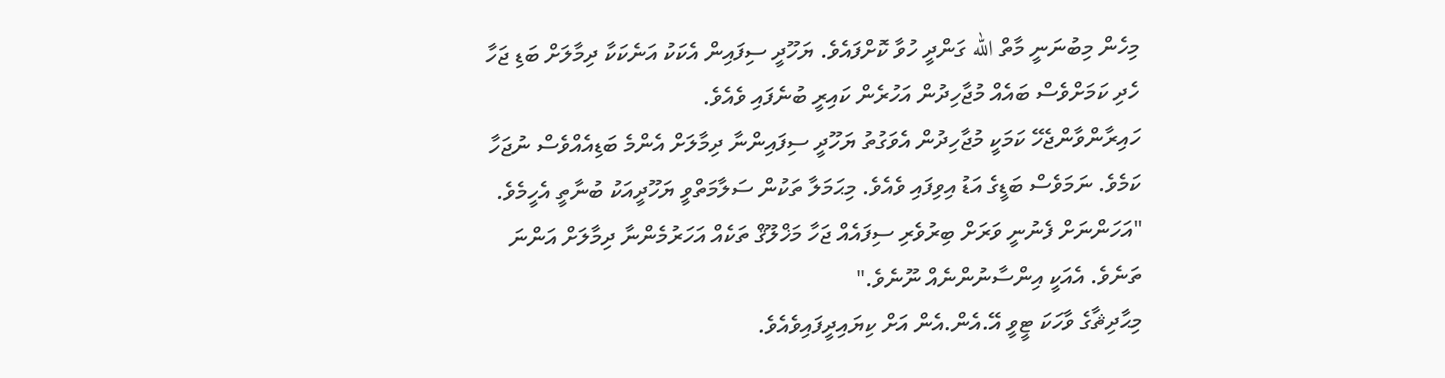މިހެން މިބުނަނީ މާތް الله ގަންދީ ހުވާ ކޮށްފައެވެ. ޔަހޫދީ ސިފައިން އެކަކު އަނެކަކާ ދިމާލަށް ބަޑި ޖަހާ ހެދި ކަމަށްވެސް ބައެއް މުޖާހިދުން އަހުރެން ކައިރީ ބުނެފައި ވެއެވެ.
ހައިރާންވާންޖެހޭ ކަމަކީ މުޖާހިދުން އެވަގުތު ޔަހޫދީ ސިފައިންނާ ދިމާލަށް އެންމެ ބަޑިއެއްވެސް ނުޖަހާ ކަމެވެ. ނަމަވެސް ބަޑީގެ އަޑު އިވިފައި ވެއެވެ. މިޙަމަލާ ތަކުން ސަލާމަތްވީ ޔަހޫދީއަކު ބުނާތީ އެހީމެވެ. "އަހަންނަށް ފެނުނީ ވަރަށް ބިރުވެރި ސިފައެއް ޖަހާ މަޚްލޫޤް ތަކެއް އަހަރުމެންނާ ދިމާލަށް އަންނަ ތަނެވެ. އެއަކީ އިންސާނުންނެއް ނޫނެވެ."
މިޙާދިޘާގެ ވާހަކަ ޓީވީ އޭ.އެން.އެން އަށް ކިޔައިދީފައިވެއެވެ.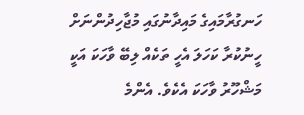ހަނގުރާމައިގެ މައިދާނުގައި މުޖާހިދުންނަށް ހީނުކުރާ ކަހަލަ އެހީ ތަކެއް ލިބޭ ވާހަކަ އަކީ މަޝްހޫރު ވާހަކަ އެކެވެ. އެންމެ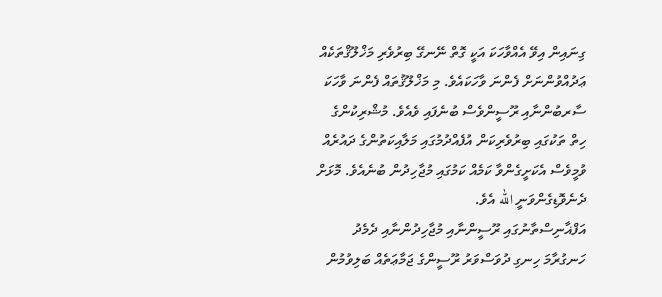ގިނައިން އިވޭ އެއްވާހަކަ އަކީ ގޮތް ނޭނގޭ ބިރުވެރި މަޚްލޫޤްތަކެއް ޢަދުއްވުންނަށް ފެންނަ ވާހަކައެވެ. މި މަޚްލޫޤުތައް ފެންނަ ވާހަކަ ސާރބުންނާއި ރޫސީންވެސް ބުނެފައި ވެއެވެ. މުޝްރިކުންގެ ހިތް ތަކުގައި ބިރުވެރިކަން އުފެއްދުމުގައި މަލާއިކަތުންގެ ދައުރެއް ވުމީވެސް އެކަށީގެންވާ ކަމެއް ކަމުގައި މުޖާހިދުން ބުނެއެވެ. މޮޅަށް ދެނެވޮޑިގެންވަނީ الله އެވެ.
އަފްޣާނިސްތާނުގައި ރޫސީންނާއި މުޖާހިދުންނާއި ދެމެދު ހަނގުރާމަ ހިނގި ދުވަސްވަރު ރޫސީންގެ ޖަމާޢަތެއް ބަލިވުމުން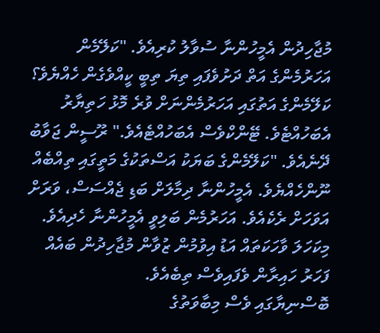މުޖާހިދުން އެމީހުންނާ ސުވާލު ކުރިއެވެ. "ކަލޭމެން އަހަރުމެންގެ އަތް ދަށުވެފައި ތިޔަ ތިބީ ކީއްވެގެން ހެއްޔެވެ؟ ކަލޭމެންގެ އަތުގައި އަހަރުމެންނަށް ވުރެ މޮޅު ހަތިޔާރު އެބަހުއްޓެވެ. ޓޭންކްވެސް އެބަހުއްޓެއެވެ." ރޫސީން ޖަވާބު ދޭނެއެވެ. "ކަލޭމެންގެ ބަޔަކު އަސްތަކުގެ މަތީގައި ތިއްބެއް ނޫންހެއްޔެވެ. އެމީހުންނާ ދިމާލަށް ބަޑި ޖެއްސަސް، ވަރަށް އަވަހަށް ރެކެއެވެ. އަހަރުމެން ބަލިވީ އެމީހުންނާ ހެދިއެވެ. މިކަހަލަ ވާހަކަތައް އަޑު އިވުމުން ޒުވާން މުޖާހިދުން ބައެއް ފަހަރު ހައިރާން ވެފައިވެސް ތިބެއެވެ.
ބޮސްނިޔާގައި ވެސް މިބާވަތުގެ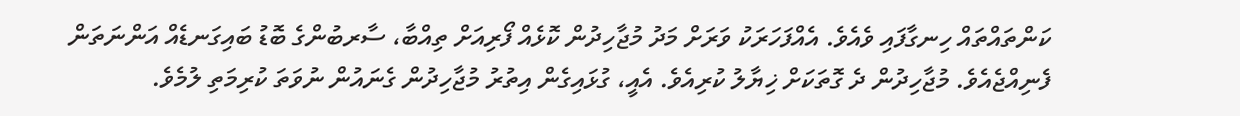ކަންތައްތައް ހިނގާފައި ވެއެވެ. އެއްފަހަރަކު ވަރަށް މަދު މުޖާހިދުން ކޮޅެއް ފޯރިއަށް ތިއްބާ، ސާރބުންގެ ބޮޑު ބައިގަނޑެއް އަންނަތަން ފެނިއްޖެއެވެ. މުޖާހިދުން ދެ ގޮތަކަށް ޚިޔާލު ކުރިއެވެ. އެއީ، ގުޅައިގެން އިތުރު މުޖާހިދުން ގެނައުން ނުވަތަ ކުރިމަތި ލުމެވެ.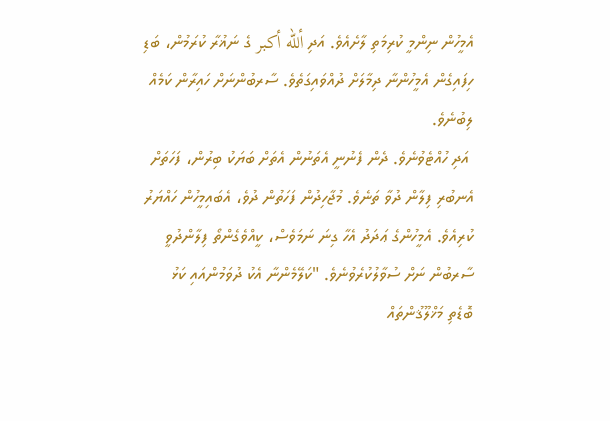އެމީހުން ނިންމީ ކުރިމަތި ލާށެއެވެ. އަދި ألله أكبر ގެ ނަޣުރާ ކުރަމުން، ބަޑި ހިފައިގެން އެމީހުންނާ ދިމާލަށް ދުއްވައިގަތެވެ. ސާރބުންނަށް ހައިރާން ކަމެއް ލިބުނެވެ.
 އަދި ހުއްޓެވުނެވެ. ދެން ފެނުނީ އެތަނުން އެތަށް ބަޔަކު ބިރުން، ފަހަތަށް އެނބުރި ފިލާން ދުވާ ތަނެވެ. މުޖާހިދުން ފަހަތުން ދުވެ، އެބައިމީހުން ހައްޔަރު ކުރިއެވެ. އެމީހުންގެ ޢަދަދު އެހާ ގިނަ ނަމަވެސް، ކީއްވެގެންތޯ ފިލާންދުވީ ސާރބުން ނަށް ސުވާލުކުރެވުނެވެ. "ކަލޭމެންނާ އެކު ދުވަމުންއައި ކަޅު ބޮޑެތި މަޚްލޫޤުންތައް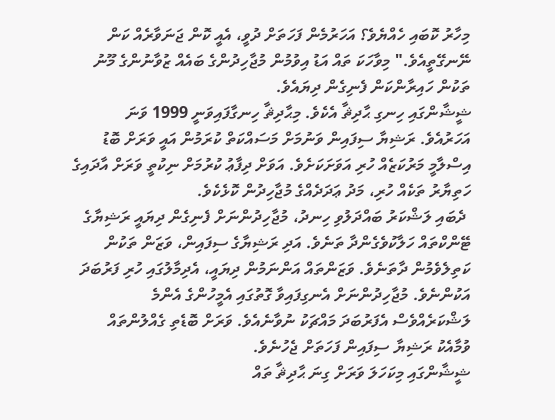މިހާރު ކޮބައި ހެއްޔެވެ؟ އަހަރުމެން ފަހަތަށް ދުވީ، އެއީ ކޮން ޖަނަވާރެއް ކަން ނޭނގޭތީއެވެ." މިވާހަކަ ތައް އަޑު އިވުމުން މުޖާހިދުންގެ ބައެއް ޒުވާނުންގެ މޫނު ތަކުން ހައިރާންކަން ފެނިގެން ދިޔައެވެ.
ޝީޝާންގައި ހިނގި ޙާދިޘާ އެކެވެ. މިޙާދިޘާ ހިނގާފައިވަނީ 1999 ވަނަ އަހަރުއެވެ. ރަޝިޔާ ސިފައިން ވަނުމަށް މަސައްކަތް ކުރަމުން އައީ ވަރަށް ބޮޑު އިސްލާމީ މަރުކަޒެއް ހުރި އަވަށަކަށެވެ. އަވަށް ދިފާޢު ކުރުމަށް ނިކުތީ ވަރަށް އާދައިގެ ހަތިޔާރު ތަކެއް ހުރި، މަދު ޢަދަދެއްގެ މުޖާހިދުން ކޮޅެކެވެ.
 ދެބައި ލަޝްކަރު ބައްދަލުވި ހިނދު، މުޖާހިދުންނަށް ފެނިގެން ދިޔައީ ރަޝިޔާގެ ޓޭންކްތައް ހަލާކުވެގެންދާ ތަނެވެ. އަދި ރަޝިޔާގެ ސިފައިން، ވަޒަން ތަކުން ކަތިލެވެމުން ދާތަނެވެ. ވަޒަންތައް އަންނަމުން ދިޔައީ، އެދިމާލުގައި ހުރި ފަރުބަދަ އަކުންނެވެ. މުޖާހިދުންނަށް އެނގިފައިވާ ގޮތުގައި އެމީހުންގެ އެންމެ ލަޝްކަރެއްވެސް އެފަރުބަދަ މައްޗަކު ނުވާނެއެވެ. ވަރަށް ބޮޑެތި ގެއްލުންތައް ވުމާއެކު ރަޝިޔާ ސިފައިން ފަހަތަށް ޖެހުނެވެ.
ޝީޝާންގައި މިކަހަލަ ވަރަށް ގިނަ ޙާދިޘާ ތައް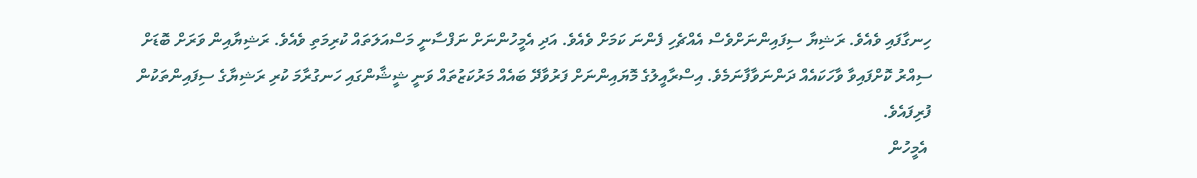ހިނގާފައި ވެއެވެ. ރަޝިޔާ ސިފައިންނަށްވެސް އެއްޗެހި ފެންނަ ކަމަށް ވެއެވެ. އަދި އެމީހުންނަށް ނަފްސާނީ މަސްއަލަތައް ކުރިމަތި ވެއެވެ. ރަޝިޔާއިން ވަރަށް ބޮޑަށް ސިއްރު ކޮށްފައިވާ ވާހަކައެއް ދަންނަވާފާނަމެވެ. އިސްރާއީލުގެ މޮޔައިންނަށް ފަރުވާދޭ ބައެއް މަރުކަޒުތައް ވަނީ ޝީޝާންގައި ހަނގުރާމަ ކުރި ރަޝިޔާގެ ސިފައިންތަކުން ފުރިފައެވެ.
 އެމީހުން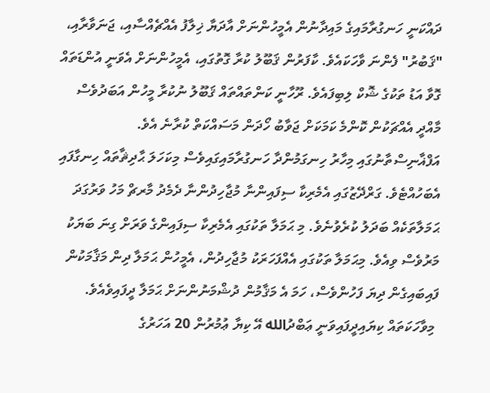ދައްކަނީ ހަނގުރާމައިގެ މައިދާނުން އެމީހުންނަށް އާދަޔާ ޚިލާފު އެއްޗެއްސާއި، ޖަނަވާރާއި، "ޤަބުރު" ފެންނަ ވާހަކައެވެ. ކާފަރުން ޤަބޫލު ކުރާ ގޮތުގައި، އެމީހުންނަށް އެވަނީ އުންޑަތައް ގޮވާ އަޑު ތަކުގެ ޝޮކް ލިބިފައެވެ. ރޫހާނީ ކަންތައްތައް ޤަބޫލު ނުކުރާ މީހުން އަބަދުވެސް މާއްދީ އެއްޗަކުން ކޮންމެ ކަމަކަށް ޖަވާބު ހޯދަން މަސައްކަތް ކުރާނެ އެވެ.
އަފްޣާނިސްތާނުގައި މިހާރު ހިނގަމުންދާ ހަނގުރާމައިގައިވެސް މިކަހަލަ ޙާދިޘާތައް ހިނގާފައި އެބަހުއްޓެވެ. ގަރްދޭޒުގައި އެމެރިކާ ސިފައިންނާ މުޖާހިދުންނާ ދެމެދު މާރޗް މަހު ވަރުގަދަ ޙަމަލާތަކެއް ބަދަލު ކުރެވުނެވެ. މި ޙަމަލާ ތަކުގައި އެމެރިކާ ސިފައިންގެ ވަރަށް ގިނަ ބަޔަކު މަރުވެސް ވިއެވެ. މިޙަމަލާ ތަކުގައި އެއްފަހަރަކު މުޖާހިދުން، އެމީހުން ޙަމަލާ ދިން މަޤާމަކުން ފައިބައިގެން ދިޔަ ފަހުންވެސް، ހަމަ އެ މަޤާމުން ދުޝްމަނުންނަށް ޙަމަލާ ދީފައިވެއެވެ.
 މިވާހަކަތައް ކިޔައިދީފައިވަނީ ޢަބްދުالله އޭ ކިޔާ ޢުމުރުން 20 އަހަރުގެ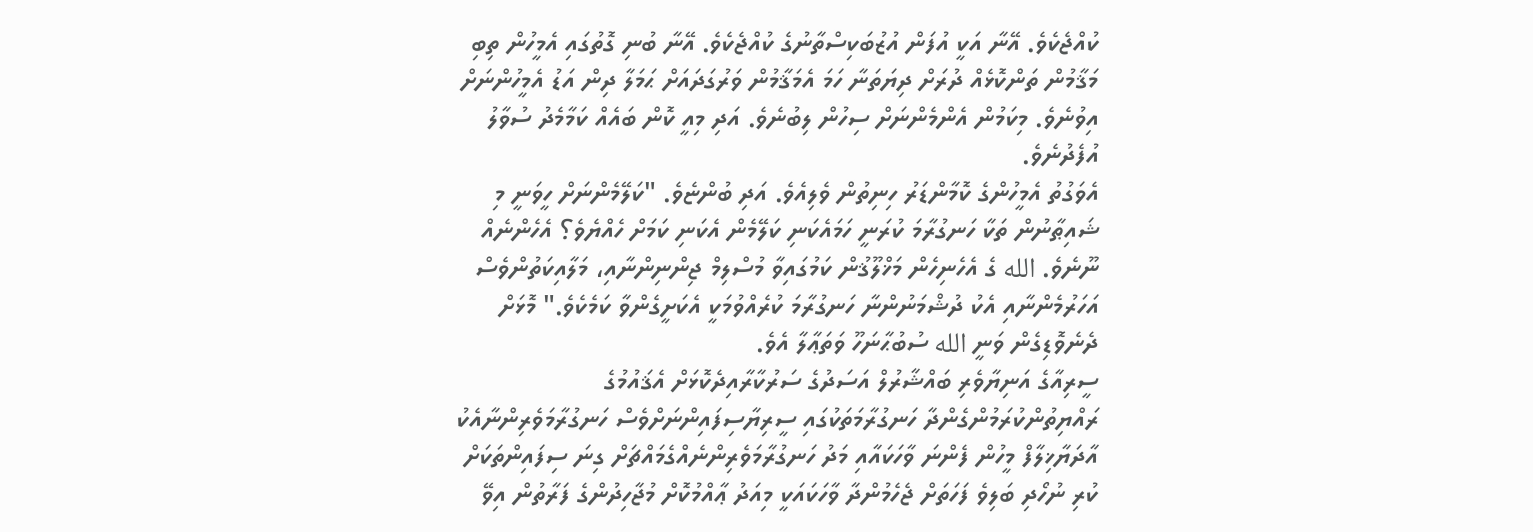ކުއްޖެކެވެ. އޭނާ އަކީ އުފަން އުޒުބަކިސްތާނުގެ ކުއްޖެކެވެ. އޭނާ ބުނި ގޮތުގައި އެމީހުން ތިބި މަޤާމުން ތަންކޮޅެއް ދުރަށް ދިޔަތަނާ ހަމަ އެމަޤާމުން ވަރުގަދައަށް ޙަމަލާ ދިން އަޑު އެމީހުންނަށް އިވުނެވެ. މިކަމުން އެންމެންނަށް ސިހުން ލިބުނެވެ. އަދި މިއީ ކޮން ބައެއް ކަމާމެދު ސުވާލު އުފެދުނެވެ.
އެވަގުތު އެމީހުންގެ ކޮމާންޑަރު ހިނިތުން ވެލިއެވެ. އަދި ބުންޏެވެ. "ކަލޭމެންނަށް ހީވަނީ މި ޝައިޠާނުން ތަކާ ހަނގުރާމަ ކުރަނީ ހަމައެކަނި ކަލޭމެން އެކަނި ކަމަށް ހެއްޔެވެ؟ އެހެންނެއް ނޫނެވެ. الله ގެ އެހެނިހެން މަޚްލޫޤުން ކަމުގައިވާ މުސްލިމް ޖިންނިންނާއި، މަލާއިކަތުންވެސް އަހަރުމެންނާއި އެކު ދުޝްމަނުންނާ ހަނގުރާމަ ކުރެއްވުމަކީ އެކަށީގެންވާ ކަމެކެވެ." މޮޅަށް ދެނެވޮޑިގެން ވަނީ الله ސުބުޙާނަހޫ ވަތަޢާލާ އެވެ.
ސީރިއާގެ އަނިޔާވެރި ބައްޝާރުލް އަސަދުގެ ސަރުކާރާއިދެކޮޅަށް އެޤައުމުގެ ރައްޔިތުންކުރަމުންގެންދާ ހަނގުރާމަތަކުގައި ސީރިޔާސިފައިންނަށްވެސް ހަނގުރާމަވެރިންނާއެކު އާދަޔާޚިލާފް މީހުން ފެންނަ ވާހަކައާއި މަދު ހަނގުރާމަވެރިންނެއްގެމައްޗަށް ގިނަ ސިފައިންތަކަށް ކުރި ނުހޯދި ބަލިވެ ފަހަތަށް ޖެހެމުންދާ ވާހަކައަކީ މިއަދު ޢާއްމުކޮށް މުޖާހިދުންގެ ފަރާތުން އިވޭ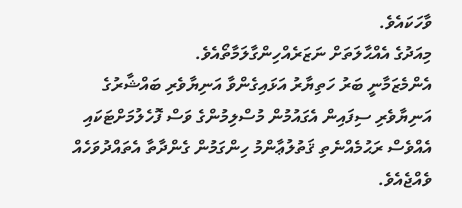ވާހަކައެވެ.
މިއަދުގެ އެއްޙާލަތަށް ނަޒަރެއްހިންގާލަމާތޯއެވެ.
އެންމެޒަމާނީ ބަރު ހަތިޔާރު އަޅައިގެންވާ އަނިޔާވެރި ބައްޝާރުގެ އަނިޔާވެރި ސިފައިން އެގައުމުން މުސްލިމުންގެ ވަސް ފޮހެލުމަށްޓަކައި އެއްވެސް ރަޙުމެއްނެތި ޤަތުލުޢާންމު ހިންގަމުން ގެންދާތާ އެތައްދުވަހެއް ވެއްޖެއެވެ.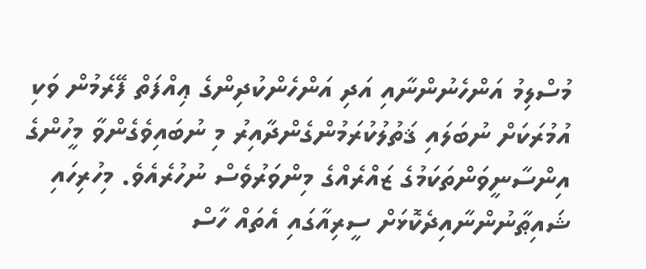މުސްލިމު އަންހެނުންނާއި އަދި އަންހެންކުދިންގެ ޢިއްފަތް ފޭރެމުން ވަކި އުމުރަކަށް ނުބަލައި ޤަތުލުކުރަމުންގެންދާއިރު މި ނުބައިވެގެންވާ މީހުންގެ އިންސާނީވަންތަކަމުގެ ޒައްރެއްގެ މިންވަރުވެސް ނުހުރެއެވެ. މިހުރިހައި ޝައިޠާނުންނާއިދެކޮޅަށް ސީރިއާގައި އެތައް ހާސް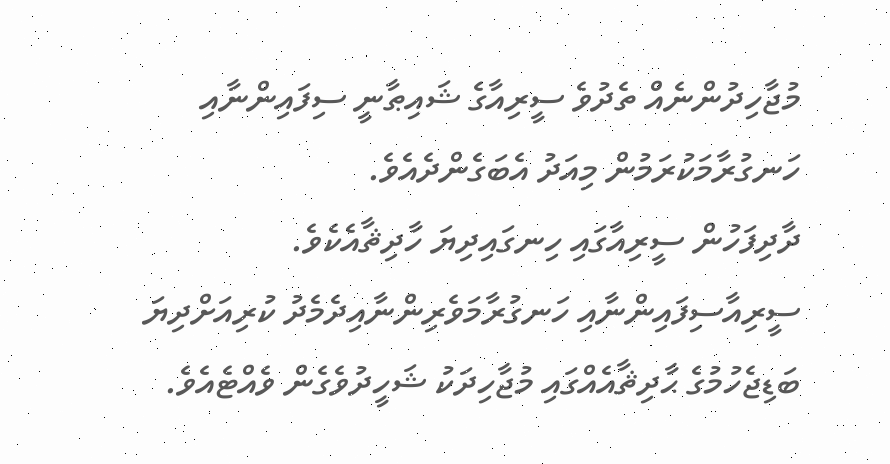މުޖާހިދުންނެއް ތެދުވެ ސީރިއާގެ ޝައިޠާނީ ސިފައިންނާއި ހަނގުރާމަކުރަމުން މިއަދު އެބަގެންދެއެވެ.
ދާދިފަހުން ސީރިއާގައި ހިނގައިދިޔަ ހާދިޘާއެކެވެ.
ސީރިއާސިފައިންނާއި ހަނގުރާމަވެރިންނާއިދެމެދު ކުރިއަށްދިޔަ ބަޑިޖެހުމުގެ ޙާދިޘާއެއްގައި މުޖާހިދަކު ޝަހީދުވެގެން ވެއްޓެއެވެ.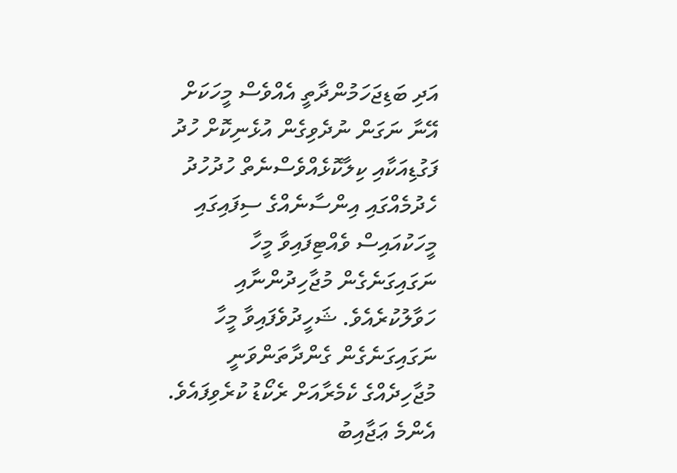އަދި ބަޑިޖަހަމުންދާތީ އެއްވެސް މީހަކަށް އޭނާ ނަގަން ނުދެވިގެން އުޅެނިކޮށް ހުދު ފަގުޑިއަކާއި ކިލާކޮޅެއްވެސްނެތް ހުދުހުދު ހެދުމެއްގައި އިންސާނެއްގެ ސިފައިގައި މީހަކުއައިސް ވެއްޓިފައިވާ މީހާ ނަގައިގަނެގެން މުޖާހިދުންނާއި ހަވާލުކުރެއެވެ. ޝަހީދުވެފައިވާ މީހާ ނަގައިގަނެގެން ގެންދާތަންވަނީ މުޖާހިދެއްގެ ކެމެރާއަށް ރެކޯޑު ކުރެވިފައެވެ. އެންމެ ޢަޖާއިބު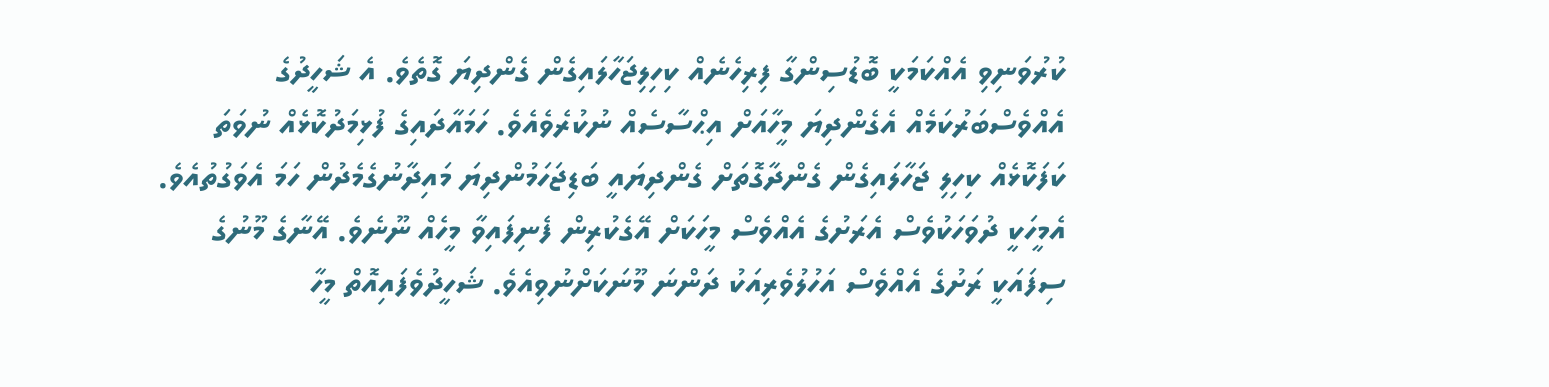ކުރުވަނިވި އެއްކަމަކީ ބޮޑުސިންގާ ފިރިހެނެއް ކިހިލިޖަހާލައިގެން ގެންދިޔަ ގޮތެވެ. އެ ޝަހީދުގެ އެއްވެސްބަރުކަމެއް އެގެންދިޔަ މީހާއަށް އިޙްސާސެއް ނުކުރެވެއެވެ. ހަމައާދައިގެ ފުޅިމަދުކޮޅެއް ނުވަތަ ކަފަކޮޅެއް ކިހިލި ޖަހާލައިގެން ގެންދާގޮތަށް ގެންދިޔައީ ބަޑިޖަހަމުންދިޔަ މައިދާނުގެމެދުން ހަމަ އެވަގުތުއެވެ. އެމީހަކީ ދުވަހަކުވެސް އެރަށުގެ އެއްވެސް މީހަކަށް އޭގެކުރިން ފެނިފައިވާ މީހެއް ނޫނެވެ. އޭނާގެ މޫނުގެ ސިފައަކީ ރަށުގެ އެއްވެސް އަހުލުވެރިއަކު ދަންނަ މޫނަކަށްނުވިއެވެ. ޝަހީދުވެފައިއޮތް މީހާ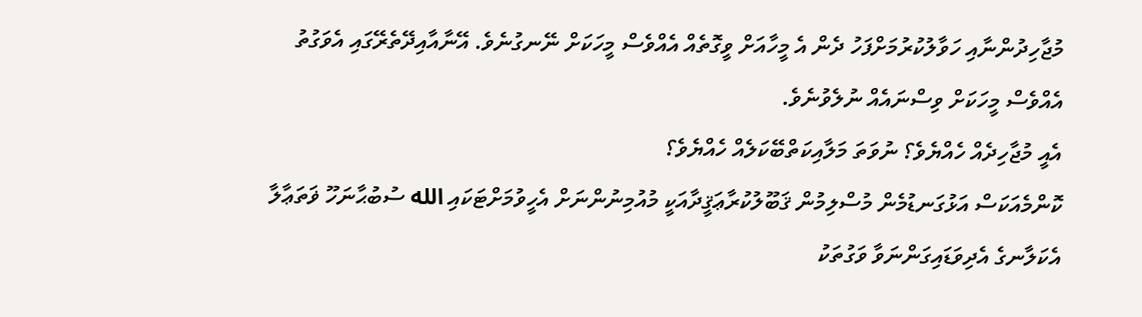މުޖާހިދުންނާއި ހަވާލުކުރުމަށްފަހު ދެން އެ މީހާއަށް ވީގޮތެއް އެއްވެސް މީހަކަށް ނޭނގުނެވެ. އޭނާއާއިދޭތެރޭގައި އެވަގުތު އެއްވެސް މީހަކަށް ވިސްނައެއް ނުލެވުނެވެ.
އެއީ މުޖާހިދެއް ހެއްޔެވެ؟ ނުވަތަ މަލާއިކަތްބޭކަލެއް ހެއްޔެވެ؟
ކޮންމެއަކަސް އަޅުގަނޑުމެން މުސްލިމުން ޤަބޫލުކުރާޢަޤީދާއަކީ މުއުމިނުންނަށް އެހީވުމަށްޓަކައި الله ސުބުޙާނަހޫ ޥަތަޢާލާ އެކަލާނގެ އެދިވަޑައިގަންނަވާ ވަގުތަކު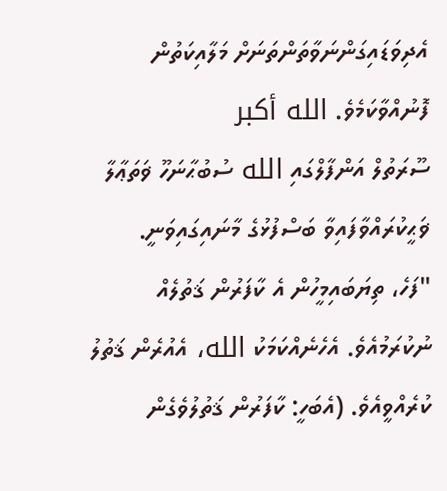އެދިވަޑައިގަންނަވާތަންތަނަށް މަލާއިކަތުން ފޮނުއްވާކަމެވެ. الله أكبر
ސޫރަތުލް އަންފާލްގައި الله ސުބުޙާނަހޫ ޥަތަޢާލާ ޥަޙީކުރައްވާފައިވާ ބަސްފުޅުގެ މާނައިގައިވަނީ.
"ފަހެ، ތިޔަބައިމީހުން އެ ކާފަރުން ޤަތުލެއް ނުކުރަމުއެވެ. އެހެނެއްކަމަކު الله، އެއުރެން ޤަތުލު ކުރެއްވީއެވެ. (އެބަހީ: ކާފަރުން ޤަތުލުވެގެން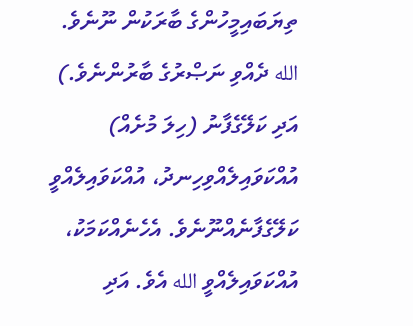ތިޔަބައިމީހުންގެ ބާރަކުން ނޫނެވެ. الله ދެއްވި ނަޞްރުގެ ބާރުންނެވެ.) އަދި ކަލޭގެފާނު (ހިލަ މުށެއް) އުއްކަވައިލެއްވިހިނދު، އުއްކަވައިލެއްވީ ކަލޭގެފާނެއްނޫނެވެ. އެހެނެއްކަމަކު، އުއްކަވައިލެއްވީ الله އެވެ. އަދި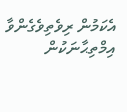އެކަމުން ރިވެތިވެގެންވާ އިމްތިޙާނަކުން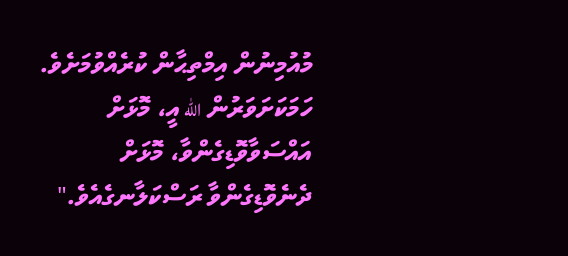މުއުމިނުން އިމްތިޙާން ކުރެއްވުމަށެވެ. ހަމަކަށަވަރުން الله އީ، މޮޅަށް އައްސަވާވޮޑިގެންވާ، މޮޅަށް ދެނެވޮޑިގެންވާ ރަސްކަލާނގެއެވެ."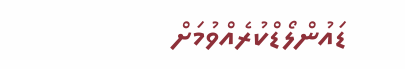ޑައުންލޯޑްކުރެއްވުމަށް